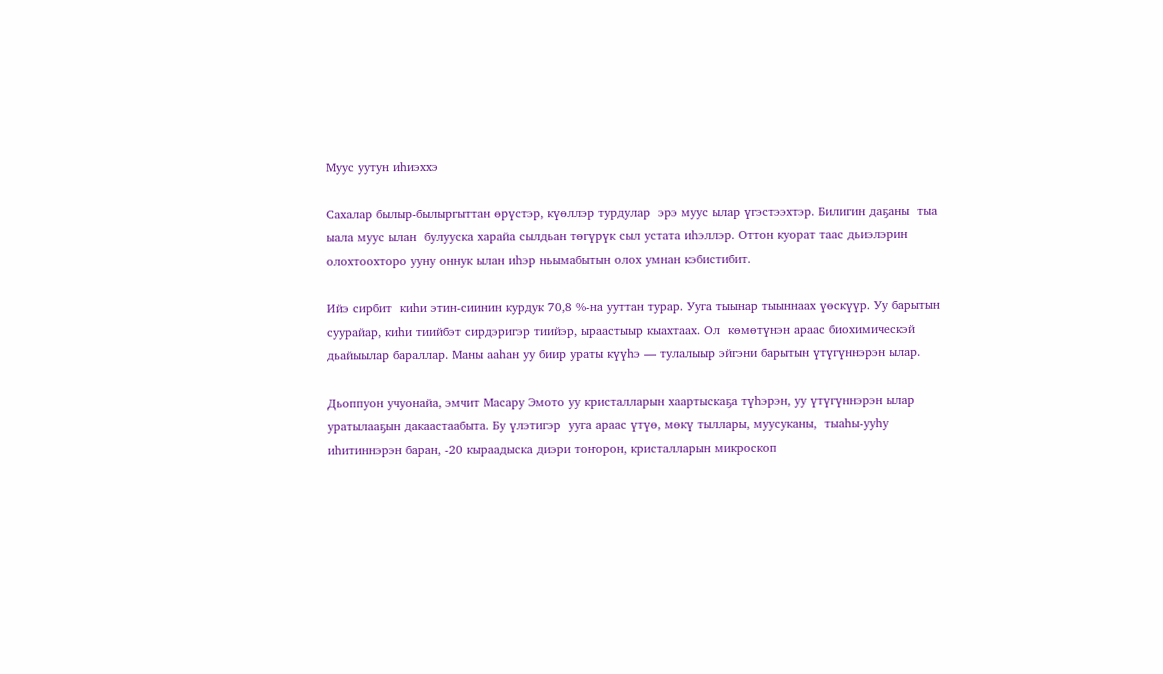Муус уутун иһиэххэ

Сахалар былыр-былыргыттан өрүстэр, күөллэр турдулар  эрэ муус ылар үгэстээхтэр. Билигин даҕаны  тыа ыала муус ылан  булууска харайа сылдьан төгүрүк сыл устата иһэллэр. Оттон куорат таас дьиэлэрин  олохтоохторо ууну оннук ылан иһэр ньымабытын олох умнан кэбистибит.

Ийэ сирбит  киһи этин-сиинин курдук 70,8 %-на ууттан турар. Ууга тыынар тыыннаах үөскүүр. Уу барытын суурайар, киһи тиийбэт сирдэригэр тиийэр, ыраастыыр кыахтаах. Ол  көмөтүнэн араас биохимическэй дьайыылар бараллар. Маны ааһан уу биир ураты күүһэ — тулалыыр эйгэни барытын үтүгүннэрэн ылар.

Дьоппуон учуонайа, эмчит Масару Эмото уу кристалларын хаартыскаҕа түһэрэн, уу үтүгүннэрэн ылар уратылааҕын дакаастаабыта. Бу үлэтигэр  ууга араас үтүө, мөкү тыллары, муусуканы,  тыаһы-ууһу иһитиннэрэн баран, -20 кыраадыска диэри тоҥорон, кристалларын микроскоп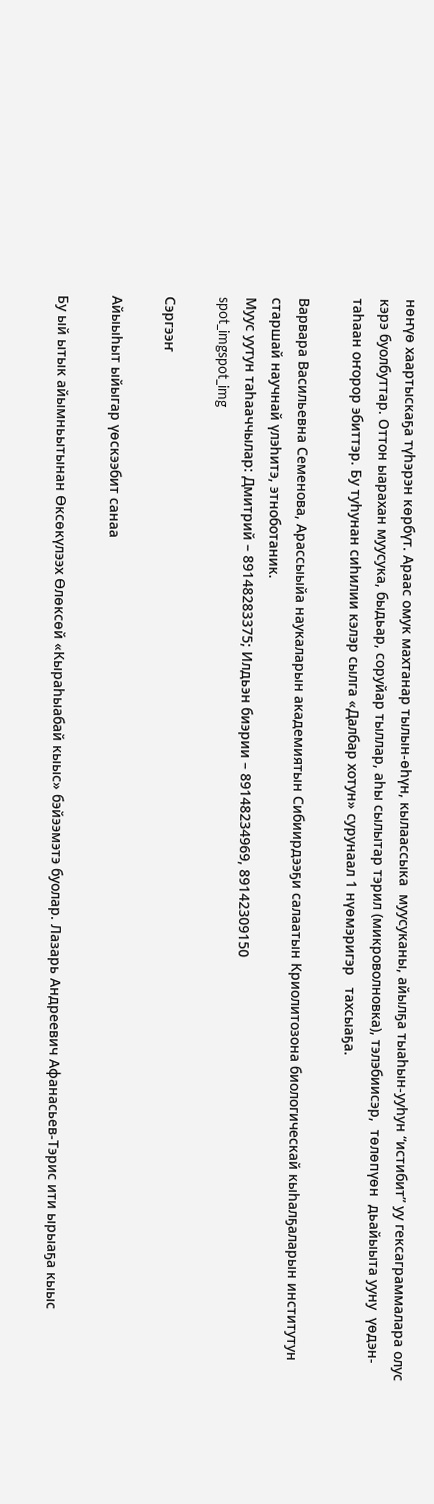нөҥүө хаартыскаҕа түһэрэн көрбүт. Араас омук махтанар тылын-өһүн, кылаассыка  муусуканы, айылҕа тыаһын-ууһун “истибит” уу гексаграммалара олус кэрэ буолбуттар. Оттон ыарахан муусука, быдьар, соруйар тыллар, аһы сылытар тэрил (микроволновка), тэлэбиисэр,  төлөпүөн  дьайыыта ууну  үөдэн-таһаан оҥорор эбиттэр. Бу туһунан сиһилии кэлэр сылга «Далбар хотун» сурунаал 1 нүөмэригэр   тахсыаҕа.

Варвара Васильевна Семенова, Арассыыйа наукаларын академиятын Сибиирдээҕи салаатын Криолитозона биологическай кыһалҕаларын институтун старшай научнай үлэһитэ, этноботаник.
Муус уутун таһааччылар: Дмитрий – 89148283375; Илдьэн биэрии – 89148234969, 89142309150
spot_imgspot_img

Сэргээҥ

Айыыһыт ыйыгар үөскээбит санаа

Бу ый ытык айымньытынан Өксөкүлээх Өлөксөй «Кыраһыабай кыыс» бэйээмэтэ буолар. Лазарь Андреевич Афанасьев-Тэрис ити ырыаҕа кыыс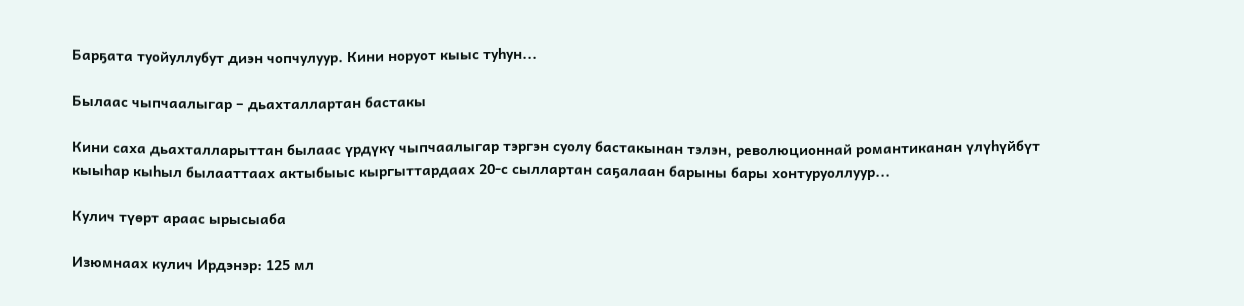Барҕата туойуллубут диэн чопчулуур. Кини норуот кыыс туһун...

Былаас чыпчаалыгар – дьахталлартан бастакы

Кини саха дьахталларыттан былаас үрдүкү чыпчаалыгар тэргэн суолу бастакынан тэлэн, революционнай романтиканан үлүһүйбүт кыыһар кыһыл былааттаах актыбыыс кыргыттардаах 20-с сыллартан саҕалаан барыны бары хонтуруоллуур...

Кулич түөрт араас ырысыаба

Изюмнаах кулич Ирдэнэр: 125 мл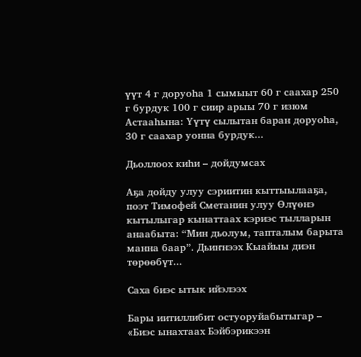үүт 4 г доруоһа 1 сымыыт 60 г саахар 250 г бурдук 100 г сиир арыы 70 г изюм Астааһына: Үүтү сылытан баран доруоһа, 30 г саахар уонна бурдук...

Дьоллоох киһи – дойдумсах

Аҕа дойду улуу сэриитин кыттыылааҕа, поэт Тимофей Сметанин улуу Өлүөнэ кытылыгар кынаттаах кэриэс тылларын анаабыта: “Мин дьолум, тапталым барыта манна баар”. Дьиҥнээх Кыайыы диэн төрөөбүт...

Саха биэс ытык ийэлээх

Бары иитиллибит остуоруйабытыгар – «Биэс ынахтаах Бэйбэрикээн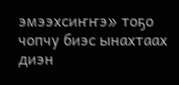эмээхсиҥҥэ» тоҕо чопчу биэс ынахтаах диэн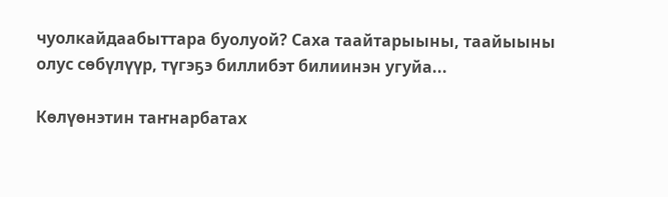чуолкайдаабыттара буолуой? Саха таайтарыыны, таайыыны олус сөбүлүүр, түгэҕэ биллибэт билиинэн угуйа...

Көлүөнэтин таҥнарбатах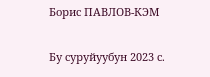Борис ПАВЛОВ-КЭМ

Бу суруйуубун 2023 с.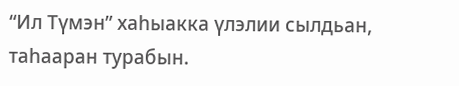“Ил Түмэн” хаһыакка үлэлии сылдьан, таһааран турабын.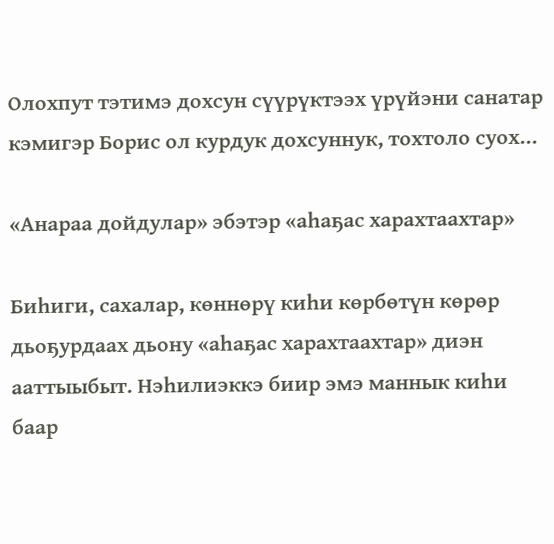Олохпут тэтимэ дохсун сүүрүктээх үрүйэни санатар кэмигэр Борис ол курдук дохсуннук, тохтоло суох...

«Анараа дойдулар» эбэтэр «аһаҕас харахтаахтар»

Биһиги, сахалар, көннөрү киһи көрбөтүн көрөр дьоҕурдаах дьону «аһаҕас харахтаахтар» диэн ааттыыбыт. Нэһилиэккэ биир эмэ маннык киһи баар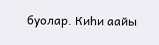буолар. Киһи аайы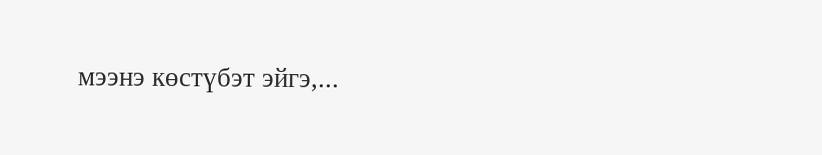мээнэ көстүбэт эйгэ,...